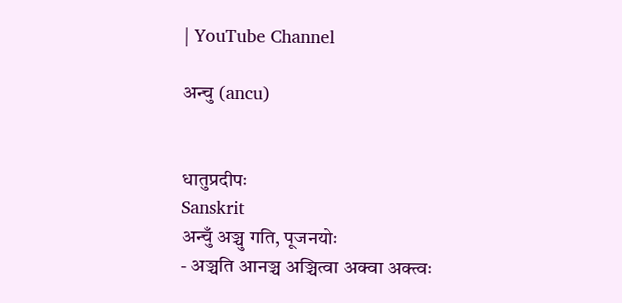| YouTube Channel

अन्चु (ancu)


धातुप्रदीपः
Sanskrit
अन्चुँ अञ्चु गति, पूजनयोः
- अञ्चति आनञ्च अञ्चित्वा अक्वा अक्त्वः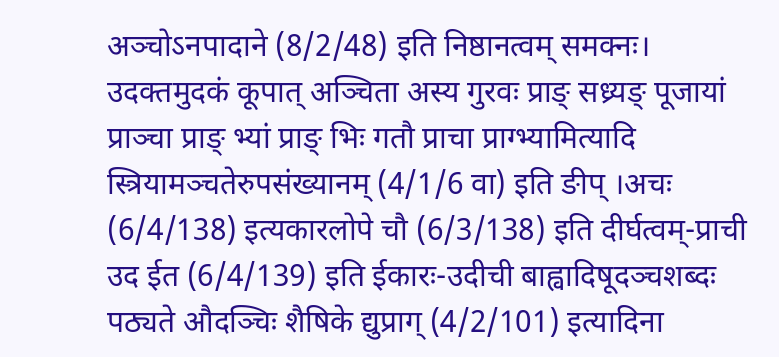अञ्चोऽनपादाने (8/2/48) इति निष्ठानत्वम् समक्नः। उदक्तमुदकं कूपात् अञ्चिता अस्य गुरवः प्राङ् सध्र्यङ् पूजायां प्राञ्चा प्राङ् भ्यां प्राङ् भिः गतौ प्राचा प्राग्भ्यामित्यादि स्त्रियामञ्चतेरुपसंख्यानम् (4/1/6 वा) इति ङीप् ।अचः (6/4/138) इत्यकारलोपे चौ (6/3/138) इति दीर्घत्वम्-प्राची उद ईत (6/4/139) इति ईकारः-उदीची बाह्वादिषूदञ्चशब्दः पठ्यते औदञ्चिः शैषिके द्युप्राग् (4/2/101) इत्यादिना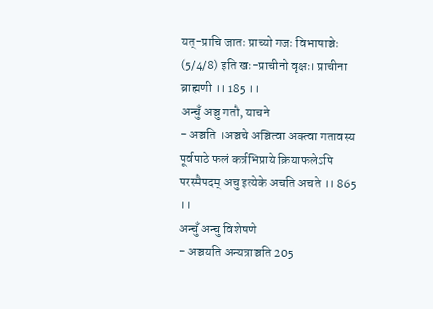यत्-प्राचि जातः प्राच्यो गजः विभाषाञ्चेः (5/4/8) इति खः-प्राचीनो वृक्षः। प्राचीना ब्राह्मणी ।। 185 ।।
अन्चुँ अञ्चु गतौ, याचने
- अञ्चति ।अञ्चचे अञ्चित्वा अक्त्वा गतावस्य पूर्वपाठे फलं कर्त्रभिप्राये क्रियाफलेऽपि परस्मैपदम् अचु इत्येके अचति अचते ।। 865 ।।
अन्चुँ अन्चु विशेषणे
- अञ्चयति अन्यत्राञ्चति 205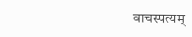वाचस्पत्यम्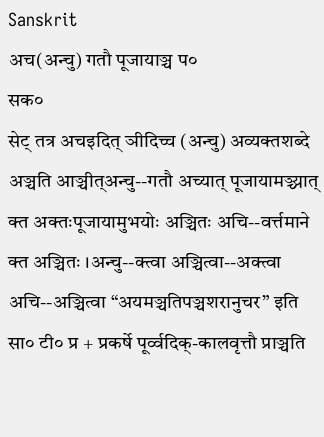Sanskrit
अच(अन्चु) गतौ पूजायाञ्च प०
सक०
सेट् तत्र अचइदित् ञीदिच्च (अन्चु) अव्यक्तशब्दे अञ्चति आञ्चीत्अन्चु--गतौ अच्यात् पूजायामञ्च्यात् क्त अक्तःपूजायामुभयोः अञ्चितः अचि--वर्त्तमाने क्त अञ्चितः ।अन्चु--क्त्वा अञ्चित्वा--अक्त्वा अचि--अञ्चित्वा “अयमञ्चतिपञ्चशरानुचर” इति सा० टी० प्र + प्रकर्षे पूर्व्वदिक्-कालवृत्तौ प्राञ्चति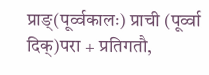प्राङ्(पूर्व्वकालः) प्राची (पूर्व्वा दिक्)परा + प्रतिगतौ,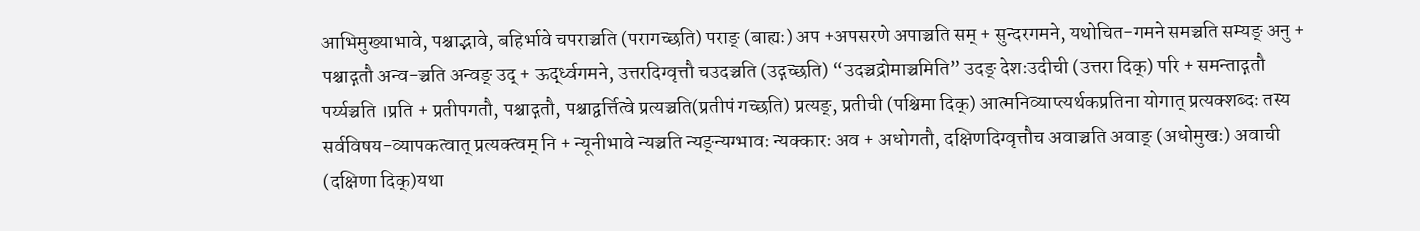आभिमुख्याभावे, पश्चाद्भावे, बहिर्भावे चपराञ्चति (परागच्छति) पराङ् (बाह्यः) अप +अपसरणे अपाञ्चति सम् + सुन्दरगमने, यथोचित-गमने समञ्चति सम्यङ् अनु + पश्चाद्गतौ अन्व-ञ्चति अन्वङ् उद् + ऊर्द्ध्वगमने, उत्तरदिग्वृत्तौ चउदञ्चति (उद्गच्छति) “उदञ्चद्रोमाञ्चमिति” उदङ् देशःउदीची (उत्तरा दिक्) परि + समन्ताद्गतौ पर्य्यञ्चति ।प्रति + प्रतीपगतौ, पश्चाद्गतौ, पश्चाद्वर्त्तित्वे प्रत्यञ्चति(प्रतीपं गच्छति) प्रत्यङ्, प्रतीची (पश्चिमा दिक्) आत्मनिव्याप्त्यर्थकप्रतिना योगात् प्रत्यक्शब्दः तस्य सर्वविषय-व्यापकत्वात् प्रत्यक्त्वम् नि + न्यूनीभावे न्यञ्चति न्यङ्न्यग्भावः न्यक्कारः अव + अधोगतौ, दक्षिणदिग्वृत्तौच अवाञ्चति अवाङ् (अधोमुखः) अवाची (दक्षिणा दिक्)यथा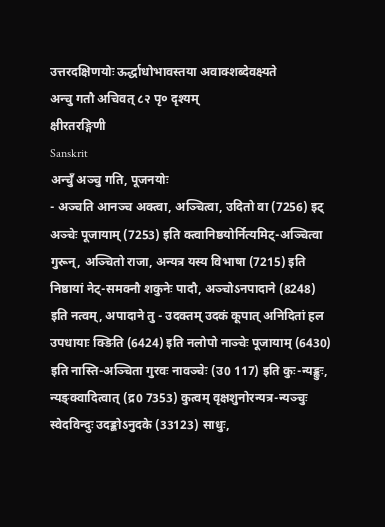उत्तरदक्षिणयोः ऊर्द्धाधोभावस्तया अवाक्शब्देवक्ष्यते
अन्चु गतौ अचिवत् ८२ पृ० दृश्यम्
क्षीरतरङ्गिणी
Sanskrit
अन्चुँ अञ्चु गति, पूजनयोः
- अञ्चति आनञ्च अक्त्वा, अञ्चित्वा, उदितो वा (7256) इट् अञ्चेः पूजायाम् (7253) इति क्त्वानिष्ठयोर्नित्यमिट्-अञ्चित्वा गुरून्, अञ्चितो राजा, अन्यत्र यस्य विभाषा (7215) इति निष्ठायां नेट्-समक्नौ शकुनेः पादौ, अञ्चोऽनपादाने (8248) इति नत्वम्, अपादाने तु - उदक्तम् उदकं कूपात् अनिदितां हल उपधायाः क्ङिति (6424) इति नलोपो नाञ्चेः पूजायाम् (6430) इति नास्ति-अञ्चिता गुरवः नावञ्चेः (उ0 117) इति कुः-न्यङ्कुः, न्यङ्क्वादित्वात् (द्र0 7353) कुत्वम् वृक्षशुनोरन्यत्र-न्यञ्चुः स्वेदविन्दुः उदङ्कोऽनुदके (33123) साधुः,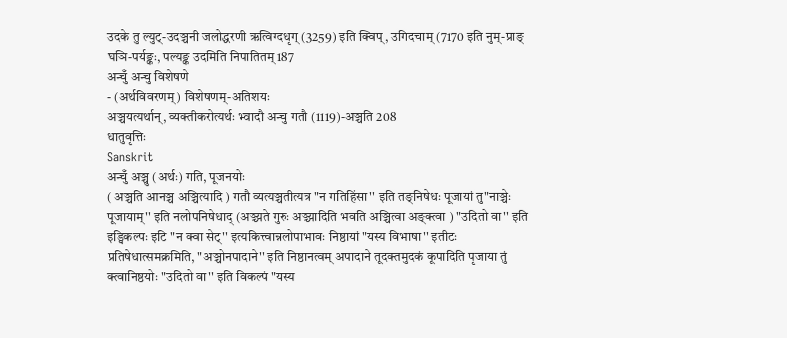उदके तु ल्युट्-उदञ्चनी जलोद्धरणी ऋत्विग्दधृग् (3259) इति क्विप्, उगिदचाम् (7170 इति नुम्-प्राङ् घञि-पर्यङ्कः, पल्यङ्क उदमिति निपातितम् 187
अन्चुँ अन्चु विशेषणे
- (अर्थविवरणम्) विशेषणम्-अतिशयः
अञ्चयत्यर्थान्, व्यक्तीकरोत्यर्थः भ्वादौ अन्चु गतौ (1119)-अञ्चति 208
धातुवृत्तिः
Sanskrit
अन्चुँ अञ्चु (अर्थः) गति, पूजनयोः
( अञ्चति आनञ्च अञ्चित्यादि ) गतौ व्यत्यञ्चतीत्यत्र "न गतिहिंसा'' इति तङ्निषेधः पूजायां तु"नाञ्चेः पूजायाम्'' इति नलोपनिषेधाद् (अञ्च्यते गुरुः अञ्च्यादिति भवति अञ्चित्वा अङ्क्त्वा ) "उदितो वा'' इति इड्विकल्पः इटि "न क्वा सेट्'' इत्यकित्त्वान्नलोपाभावः निष्ठायां "यस्य विभाषा'' इतीटः प्रतिषेधात्समक्रमिति, "अञ्चोनपादाने'' इति निष्ठानत्वम् अपादाने तूदक्तमुदकं कूपादिति पृजाया तुं क्त्वानिष्ठयोः "उदितो वा'' इति विकल्पं "यस्य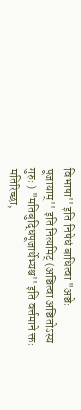विभाषा'' इति निषेधं बाधित्वा "अञ्चेः पूजायाम्'' इति नित्यमिट् (अञ्चित्वा अञ्चितोऽस्य गुरुः ) "मतिबुद्धिपूजार्थेभ्यश्च'' इति वर्त्तमाने क्तः मतिरिच्छा,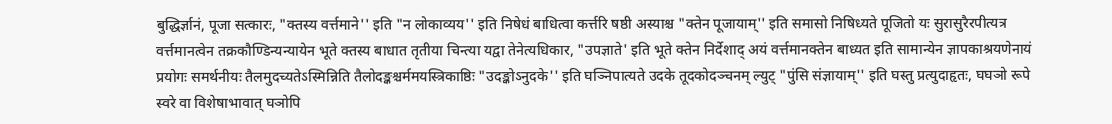बुद्धिर्ज्ञानं, पूजा सत्कारः, "क्तस्य वर्त्तमाने'' इति "न लोकाव्यय'' इति निषेधं बाधित्वा कर्त्तरि षष्ठी अस्याश्च "क्तेन पूजायाम्'' इति समासो निषिध्यते पूजितो यः सुरासुरैरपीत्यत्र वर्त्तमानत्वेन तक्रकौण्डिन्यन्यायेन भूते क्तस्य बाधात तृतीया चिन्त्या यद्वा तेनेत्यधिकार, "उपज्ञाते' इति भूते क्तेन निर्देशाद् अयं वर्त्तमानक्तेन बाध्यत इति सामान्येन ज्ञापकाश्रयणेनायं प्रयोगः समर्थनीयः तैलमुदच्यतेऽस्मिन्निति तैलोदङ्कश्चर्ममयस्त्रिकाष्ठिः "उदङ्कोऽनुदके'' इति घञ्निपात्यते उदके तूदकोदञ्चनम् ल्युट् "पुंसि संज्ञायाम्'' इति घस्तु प्रत्युदाहृतः, घघञो रूपे स्वरे वा विशेषाभावात् घञोपि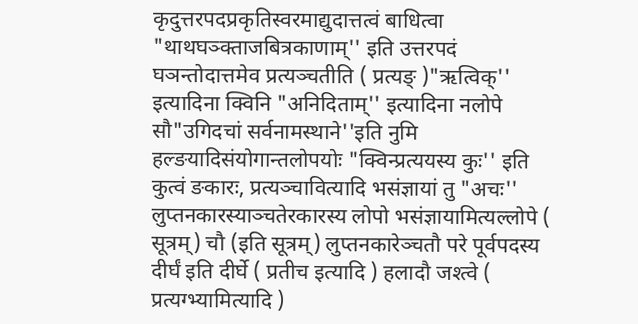कृदुत्तरपदप्रकृतिस्वरमाद्युदात्तत्वं बाधित्वा "थाथघञ्क्ताजबित्रकाणाम्'' इति उत्तरपदं घञन्तोदात्तमेव प्रत्यञ्चतीति ( प्रत्यङ् )"ऋत्विक्'' इत्यादिना क्विनि "अनिदिताम्'' इत्यादिना नलोपे सौ"उगिदचां सर्वनामस्थाने''इति नुमि हल्ङयादिसंयोगान्तलोपयोः "क्विन्प्रत्ययस्य कुः'' इति कुत्वं ङकारः, प्रत्यञ्चावित्यादि भसंज्ञायां तु "अचः'' लुप्तनकारस्याञ्चतेरकारस्य लोपो भसंज्ञायामित्यल्लोपे ( सूत्रम्) चौ (इति सूत्रम्) लुप्तनकारेञ्चतौ परे पूर्वपदस्य दीर्घं इति दीर्घे ( प्रतीच इत्यादि ) हलादौ जश्त्वे ( प्रत्यग्भ्यामित्यादि )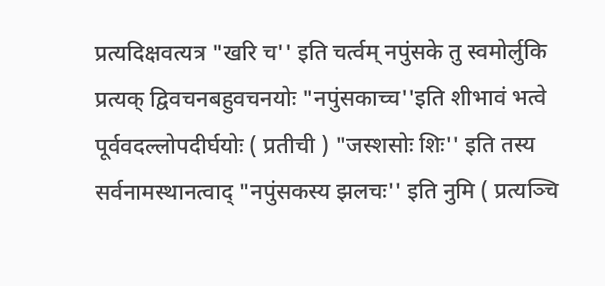प्रत्यदिक्षवत्यत्र "खरि च'' इति चर्त्वम् नपुंसके तु स्वमोर्लुकि प्रत्यक् द्विवचनबहुवचनयोः "नपुंसकाच्च''इति शीभावं भत्वे पूर्ववदल्लोपदीर्घयोः ( प्रतीची ) "जस्शसोः शिः'' इति तस्य सर्वनामस्थानत्वाद् "नपुंसकस्य झलचः'' इति नुमि ( प्रत्यञ्चि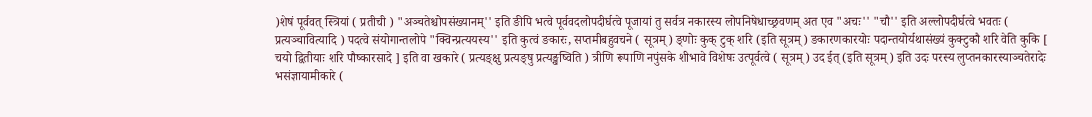)शेषं पूर्ववत् स्त्रियां ( प्रतीची ) "अञ्चतेश्चोपसंख्यानम्'' इति ङीपि भत्वे पूर्ववदलोपदीर्घत्वे पूजायां तु सर्वत्र नकारस्य लोपनिषेधाच्छ्रवणम् अत एव "अचः'' "चौ'' इति अल्लोपदीर्घत्वे भवतः ( प्रत्यञ्चावित्यादि ) पदत्वे संयोगान्तलोपे "क्विन्प्रत्ययस्य'' इति कुत्वं ङकारः, सप्तमीबहुवचने ( सूत्रम्) ङ्णोः कुक् टुक् शरि (इति सूत्रम्) ङकारणकारयोः पदान्तयोर्यथासंख्यं कुक्टुकौ शरि वेति कुकि [ चयो द्वितीयाः शरि पौष्कारसादे ] इति वा खकारे ( प्रत्यङ्क्षु प्रत्यङ्षु प्रत्यङ्खष्विति ) त्रीणि रूपाणि नपुंसके शीभावे विशेषः उत्पूर्वत्वे ( सूत्रम्) उद ईत् (इति सूत्रम्) इति उदः परस्य लुप्तनकारस्याञ्चतेरादेः भसंज्ञायामीकारे (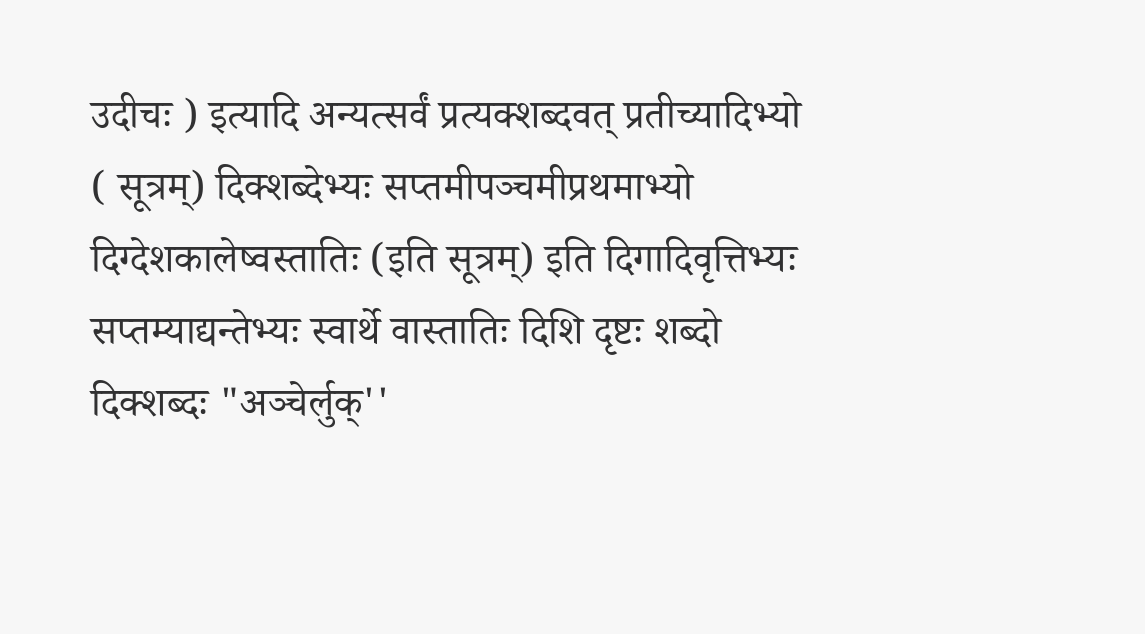उदीचः ) इत्यादि अन्यत्सर्वं प्रत्यक्शब्दवत् प्रतीच्यादिभ्यो ( सूत्रम्) दिक्शब्देभ्यः सप्तमीपञ्चमीप्रथमाभ्यो दिग्देशकालेष्वस्तातिः (इति सूत्रम्) इति दिगादिवृत्तिभ्यः सप्तम्याद्यन्तेभ्यः स्वार्थे वास्तातिः दिशि दृष्टः शब्दो दिक्शब्दः "अञ्चेर्लुक्''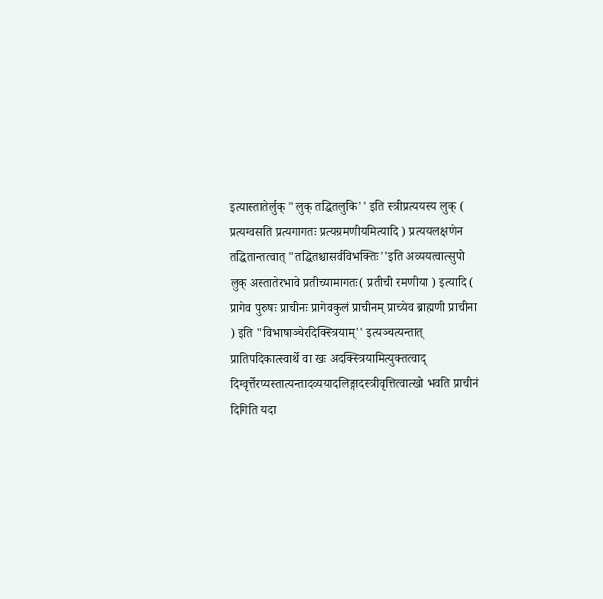इत्यास्तातेर्लुक् "लुक् तद्धितलुकि'' इति स्त्रीप्रत्ययस्य लुक् ( प्रत्यग्वसति प्रत्यगागतः प्रत्यग्रमणीयमित्यादि ) प्रत्ययलक्षणेन तद्धितान्तत्वात् "तद्धितश्चासर्वविभक्तिः''इति अव्ययत्वात्सुपो लुक् अस्तातेरभावे प्रतीच्यामागतः( प्रतीची रमणीया ) इत्यादि ( प्रागेव पुरुषः प्राचीनः प्रागेवकुलं प्राचीनम् प्राच्येव ब्राह्मणी प्राचीना ) इति "विभाषाञ्चेरदिक्स्त्रियाम्'' इत्यञ्चत्यन्तात् प्रातिपदिकात्स्वार्थे वा खः अदक्स्त्रियामित्युक्तत्वाद् दिग्वृर्त्तेरप्यस्तात्यन्तादव्ययादलिङ्गादस्त्रीवृत्तित्वात्खो भवति प्राचीनं दिगिति यदा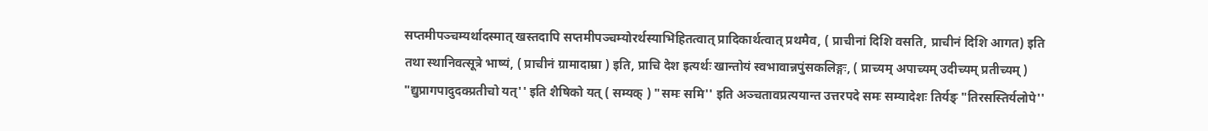सप्तमीपञ्चम्यर्थादस्मात् खस्तदापि सप्तमीपञ्चम्योरर्थस्याभिहितत्वात् प्रादिकार्थत्वात् प्रथमैव, ( प्राचीनां दिशि वसति, प्राचीनं दिशि आगत) इति तथा स्थानिवत्सूत्रे भाष्यं, ( प्राचीनं ग्रामादाम्रा ) इति, प्राचि देश इत्यर्थः खान्तोयं स्वभावान्नपुंसकलिङ्गः, ( प्राच्यम् अपाच्यम् उदीच्यम् प्रतीच्यम् ) "द्युप्रागपादुदक्प्रतीचो यत्'' इति शैषिको यत् ( सम्यक् ) "समः समि'' इति अञ्चतावप्रत्ययान्त उत्तरपदे समः सम्यादेशः तिर्यङ् "तिरसस्तिर्यलोपे''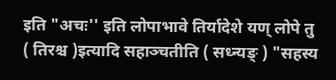इति "अचः'' इति लोपाभावे तिर्यादेशे यण् लोपे तु ( तिरश्च )इत्यादि सहाञ्चतीति ( सध्न्यङ् ) "सहस्य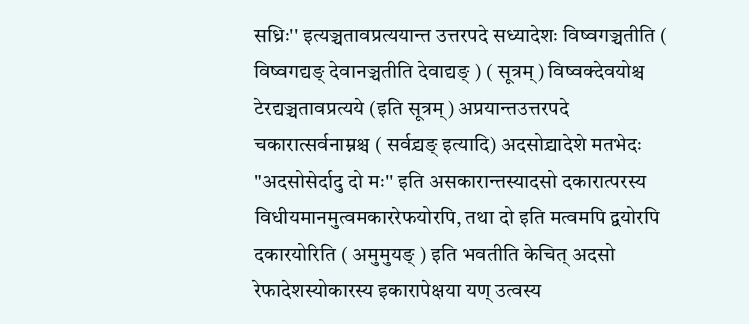सध्रिः'' इत्यञ्चतावप्रत्ययान्त उत्तरपदे सध्यादेशः विष्वगञ्चतीति ( विष्वगद्यङ् देवानञ्चतीति देवाद्यङ् ) ( सूत्रम्) विष्वक्देवयोश्च टेरद्यञ्चतावप्रत्यये (इति सूत्रम्) अप्रयान्तउत्तरपदे चकारात्सर्वनाम्नश्च ( सर्वद्र्यङ् इत्यादि) अदसोद्र्यादेशे मतभेदः "अदसोसेर्दादु दो मः'' इति असकारान्तस्यादसो दकारात्परस्य विधीयमानमुत्वमकाररेफयोरपि, तथा दो इति मत्वमपि द्वयोरपि दकारयोरिति ( अमुमुयङ् ) इति भवतीति केचित् अदसो रेफादेशस्योकारस्य इकारापेक्षया यण् उत्वस्य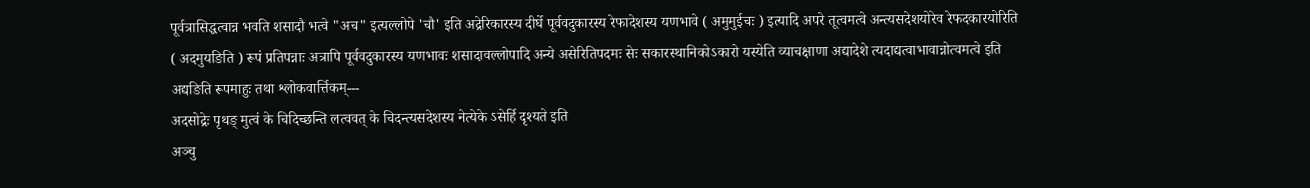पूर्वत्रासिद्धत्वान्न भवति शसादौ भत्वे "अच" इत्यल्लोपे 'चौ' इति अद्रेरिकारस्य दीर्घे पूर्ववदुकारस्य रेफादेशस्य यणभावे ( अमुमुईचः ) इत्यादि अपरे तूत्वमत्वे अन्त्यसदेशयोरेव रेफदकारयोरिति ( अदमुयङिति ) रूपं प्रतिपन्नाः अत्रापि पूर्ववदुकारस्य यणभावः शसादावल्लोपादि अन्ये असेरितिपदमः सेः सकारस्थानिकोऽकारो यस्येति व्याचक्षाणा अद्यादेशे त्यदाद्यत्वाभावान्नोत्वमत्वे इति अद्यङिति रूपमाहुः तथा श्लोकवार्त्तिकम्---
अदसोद्रेः पृथङ् मुत्वं के चिदिच्छन्ति लत्ववत् के चिदन्त्यसदेशस्य नेत्येके ऽसेर्हि दृश्यते इति
अञ्चु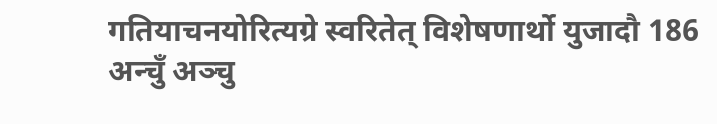गतियाचनयोरित्यग्रे स्वरितेत् विशेषणार्थो युजादौ 186
अन्चुँ अञ्चु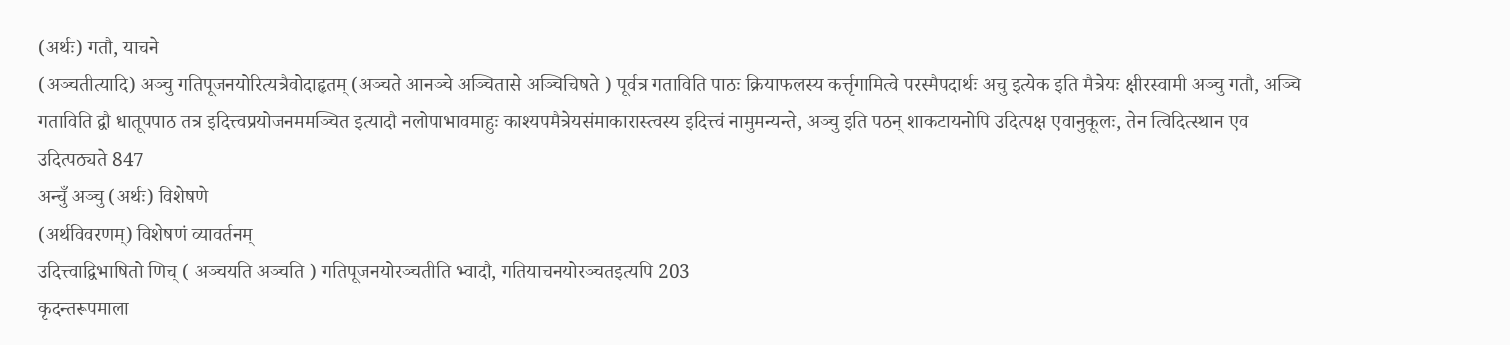(अर्थः) गतौ, याचने
(अञ्चतीत्यादि) अञ्चु गतिपूजनयोरित्यत्रैवोदाहृतम् (अञ्चते आनञ्चे अञ्चितासे अञ्चिचिषते ) पूर्वत्र गताविति पाठः क्रियाफलस्य कर्त्तृगामित्वे परस्मैपदार्थः अचु इत्येक इति मैत्रेयः क्षीरस्वामी अञ्चु गतौ, अञ्चि गताविति द्वौ धातूपपाठ तत्र इदित्त्वप्रयोजनममञ्चित इत्यादौ नलोपाभावमाहुः काश्यपमैत्रेयसंमाकारास्त्वस्य इदित्त्वं नामुमन्यन्ते, अञ्चु इति पठन् शाकटायनोपि उदित्पक्ष एवानुकूलः, तेन त्विदित्स्थान एव उदित्पठ्यते 847
अन्चुँ अञ्चु (अर्थः) विशेषणे
(अर्थविवरणम्) विशेषणं व्यावर्तनम्
उदित्त्वाद्विभाषितो णिच् ( अञ्चयति अञ्चति ) गतिपूजनयोरञ्चतीति भ्वादौ, गतियाचनयोरञ्चतइत्यपि 203
कृदन्तरूपमाला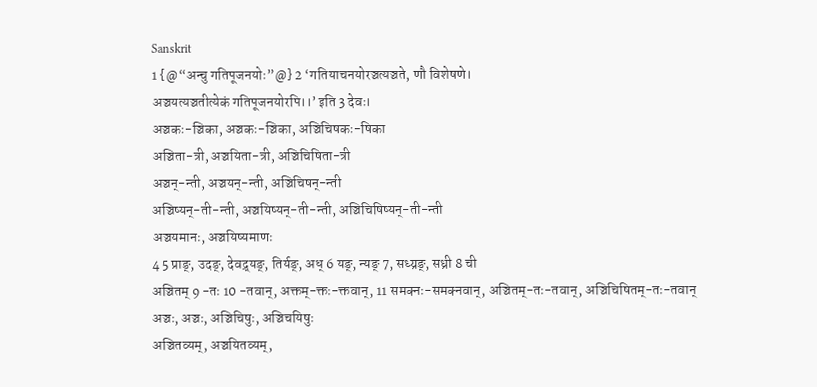Sanskrit
1 {@“अन्चु गतिपूजनयोः”@} 2 ‘गतियाचनयोरञ्चत्यञ्चते, णौ विशेषणे।
अञ्चयत्यञ्चतीत्येकं गतिपूजनयोरपि।।’ इति 3 देवः।
अञ्चकः-ञ्चिका, अञ्चकः-ञ्चिका, अञ्चिचिषकः-षिका
अञ्चिता-त्री, अञ्चयिता-त्री, अञ्चिचिषिता-त्री
अञ्चन्-न्ती, अञ्चयन्-न्ती, अञ्चिचिषन्-न्ती
अञ्चिष्यन्-ती-न्ती, अञ्चयिष्यन्-ती-न्ती, अञ्चिचिषिष्यन्-ती-न्ती
अञ्चयमानः, अञ्चयिष्यमाणः
4 5 प्राङ्, उदङ्, देवद्र्यङ्, तिर्यङ्, अध् 6 यङ्, न्यङ् 7, सध्य्रङ्, सध्री 8 ची
अञ्चितम् 9 -तः 10 -तवान्, अक्तम्-क्तः-क्तवान्, 11 समक्नः-समक्नवान्, अञ्चितम्-तः-तवान्, अञ्चिचिषितम्-तः-तवान्
अञ्चः, अञ्चः, अञ्चिचिषुः, अञ्चिचयिषुः
अञ्चितव्यम्, अञ्चयितव्यम्,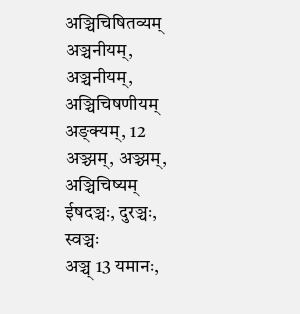अञ्चिचिषितव्यम्
अञ्चनीयम्, अञ्चनीयम्, अञ्चिचिषणीयम्
अङ्क्यम्, 12 अञ्च्यम्, अञ्च्यम्, अञ्चिचिष्यम्
ईषदञ्चः, दुरञ्चः, स्वञ्चः
अञ्च् 13 यमानः,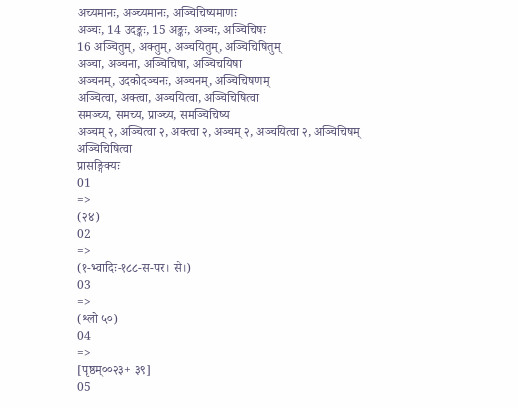अच्यमानः, अञ्च्यमानः, अञ्चिचिष्यमाणः
अञ्चः, 14 उदङ्कः, 15 अङ्कः, अञ्चः, अञ्चिचिषः
16 अञ्चितुम्, अक्तुम्, अञ्चयितुम्, अञ्चिचिषितुम्
अञ्चा, अञ्चना, अञ्चिचिषा, अञ्चिचयिषा
अञ्चनम्, उदकोदञ्चनः, अञ्चनम्, अञ्चिचिषणम्
अञ्चित्वा, अक्त्वा, अञ्चयित्वा, अञ्चिचिषित्वा
समञ्च्य, समच्य, प्राञ्च्य, समञ्चिचिष्य
अञ्चम् २, अञ्चित्वा २, अक्त्वा २, अञ्चम् २, अञ्चयित्वा २, अञ्चिचिषम्
अञ्चिचिषित्वा
प्रासङ्गिक्यः
01
=>
(२४)
02
=>
(१-भ्वादिः-१८८-स-पर। से।)
03
=>
(श्लो ५०)
04
=>
[पृष्ठम्००२३+ ३९]
05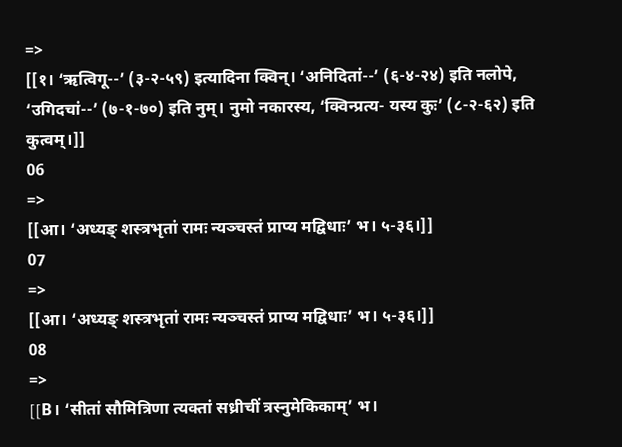=>
[[१। ‘ऋत्विगू--’ (३-२-५९) इत्यादिना क्विन्। ‘अनिदितां--’ (६-४-२४) इति नलोपे, ‘उगिदचां--’ (७-१-७०) इति नुम्। नुमो नकारस्य, ‘क्विन्प्रत्य- यस्य कुः’ (८-२-६२) इति कुत्वम्।]]
06
=>
[[आ। ‘अध्यङ् शस्त्रभृतां रामः न्यञ्चस्तं प्राप्य मद्विधाः’ भ। ५-३६।]]
07
=>
[[आ। ‘अध्यङ् शस्त्रभृतां रामः न्यञ्चस्तं प्राप्य मद्विधाः’ भ। ५-३६।]]
08
=>
[[B। ‘सीतां सौमित्रिणा त्यक्तां सध्रीचीं त्रस्नुमेकिकाम्’ भ।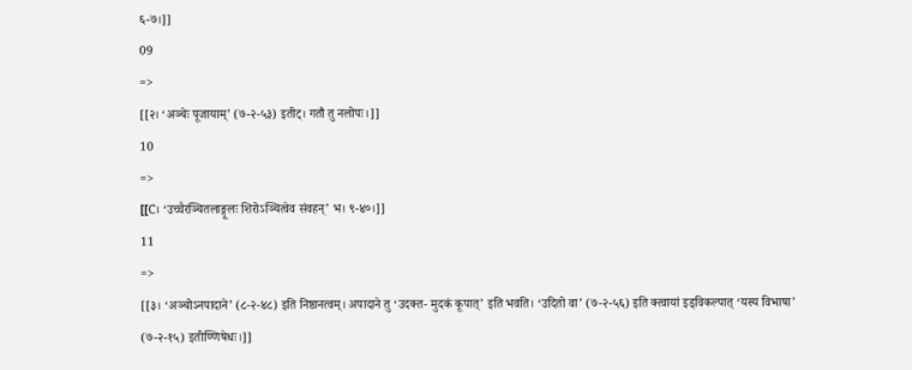६-७।]]
09
=>
[[२। ‘अञ्चेः पूजायाम्’ (७-२-५३) इतीट्। गतौ तु नलोपः।]]
10
=>
[[C। ‘उच्चैरञ्चितलाङ्गूलः शिरोऽञ्चित्वेव संवहन्’ भ। ९-४०।]]
11
=>
[[३। ‘अञ्चोऽनपादाने’ (८-२-४८) इति निष्ठानत्वम्। अपादाने तु ‘उदक्त- मुदकं कूपात्’ इति भवति। ‘उदितो वा’ (७-२-५६) इति क्त्वायां इड्विकल्पात् ‘यस्य विभाषा’ (७-२-१५) इतीण्णिषेधः।]]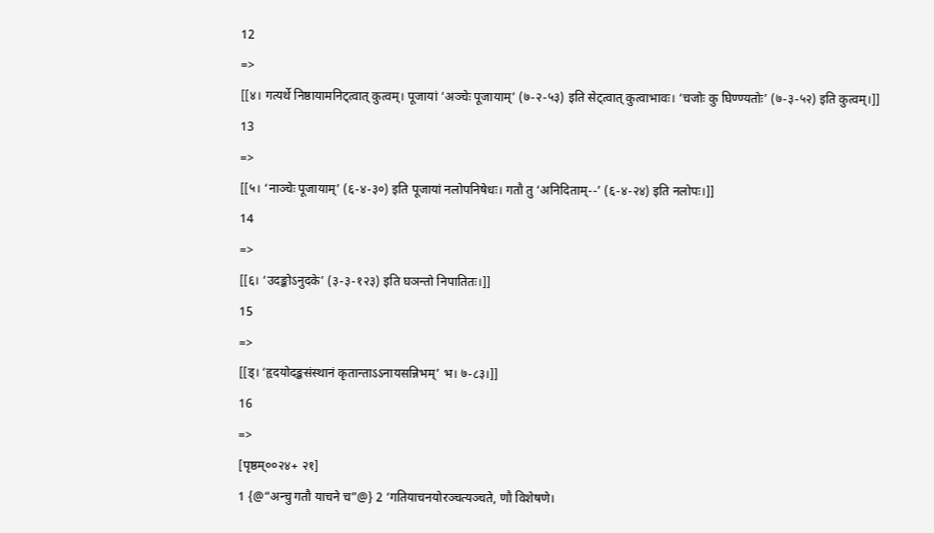12
=>
[[४। गत्यर्थे निष्ठायामनिट्त्वात् कुत्वम्। पूजायां ‘अञ्चेः पूजायाम्’ (७-२-५३) इति सेट्त्वात् कुत्वाभावः। ‘चजोः कु घिण्ण्यतोः’ (७-३-५२) इति कुत्वम्।]]
13
=>
[[५। ‘नाञ्चेः पूजायाम्’ (६-४-३०) इति पूजायां नलोपनिषेधः। गतौ तु ‘अनिदिताम्--’ (६-४-२४) इति नलोपः।]]
14
=>
[[६। ‘उदङ्कोऽनुदके’ (३-३-१२३) इति घञन्तो निपातितः।]]
15
=>
[[ड्। ‘हृदयोदङ्कसंस्थानं कृतान्ताऽऽनायसन्निभम्’ भ। ७-८३।]]
16
=>
[पृष्ठम्००२४+ २१]
1 {@“अन्चु गतौ याचने च”@} 2 ‘गतियाचनयोरञ्चत्यञ्चते, णौ विशेषणे।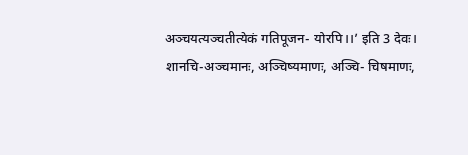अञ्चयत्यञ्चतीत्येकं गतिपूजन- योरपि।।’ इति 3 देवः।
शानचि-अञ्चमानः, अञ्चिष्यमाणः, अञ्चि- चिषमाणः,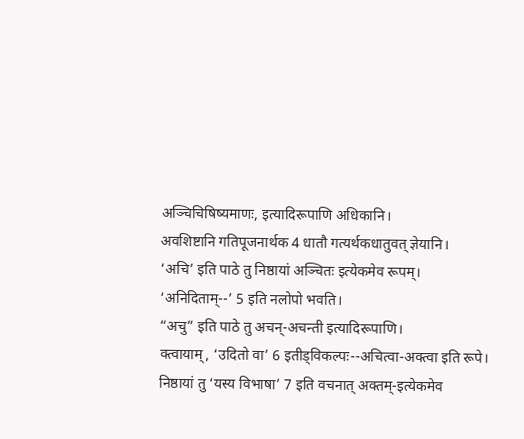अञ्चिचिषिष्यमाणः, इत्यादिरूपाणि अधिकानि।
अवशिष्टानि गतिपूजनार्थक 4 धातौ गत्यर्थकधातुवत् ज्ञेयानि।
‘अचि’ इति पाठे तु निष्ठायां अञ्चितः इत्येकमेव रूपम्।
‘अनिदिताम्--’ 5 इति नलोपो भवति।
“अचु” इति पाठे तु अचन्-अचन्ती इत्यादिरूपाणि।
क्त्वायाम्, ‘उदितो वा’ 6 इतीड्विकल्पः--अचित्वा-अक्त्वा इति रूपे।
निष्ठायां तु ‘यस्य विभाषा’ 7 इति वचनात् अक्तम्-इत्येकमेव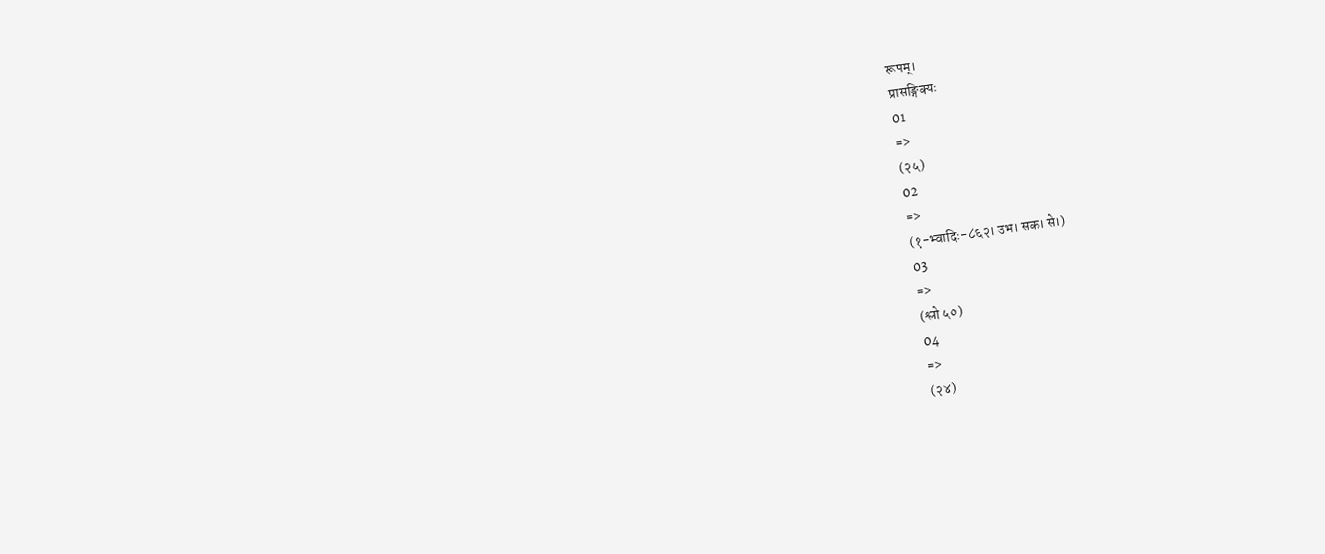रूपम्।
प्रासङ्गिक्यः
01
=>
(२५)
02
=>
(१-भ्वादिः-८६२। उभ। सक। से।)
03
=>
(श्लो ५०)
04
=>
(२४)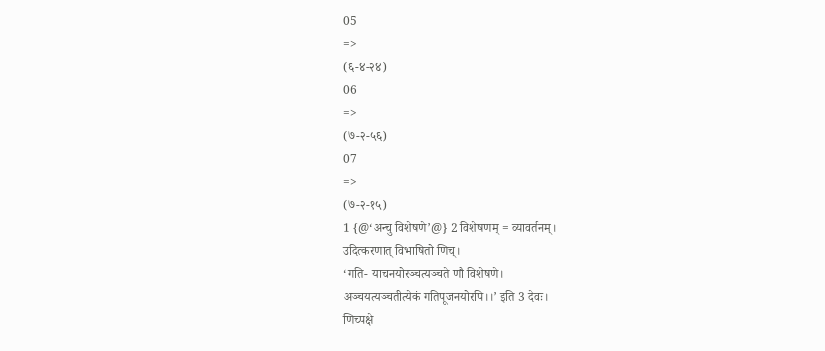05
=>
(६-४-२४)
06
=>
(७-२-५६)
07
=>
(७-२-१५)
1 {@‘अन्चु विशेषणे’@} 2 विशेषणम् = व्यावर्तनम्।
उदित्करणात् विभाषितो णिच्।
‘गति- याचनयोरञ्चत्यञ्चते णौ विशेषणे।
अञ्चयत्यञ्चतीत्येकं गतिपूजनयोरपि।।’ इति 3 देवः।
णिच्पक्षे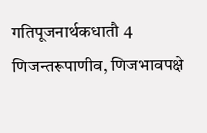गतिपूजनार्थकधातौ 4 णिजन्तरूपाणीव, णिजभावपक्षे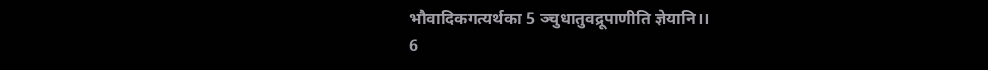भौवादिकगत्यर्थका 5 ञ्चुधातुवद्रूपाणीति ज्ञेयानि।।
6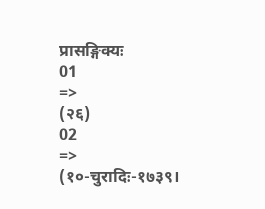प्रासङ्गिक्यः
01
=>
(२६)
02
=>
(१०-चुरादिः-१७३९।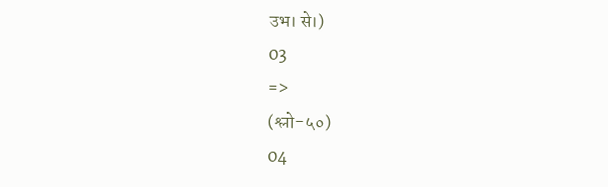उभ। से।)
03
=>
(श्लो-५०)
04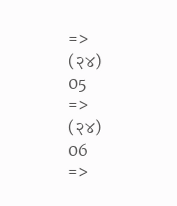=>
(२४)
05
=>
(२४)
06
=>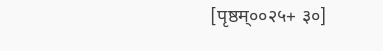[पृष्ठम्००२५+ ३०]